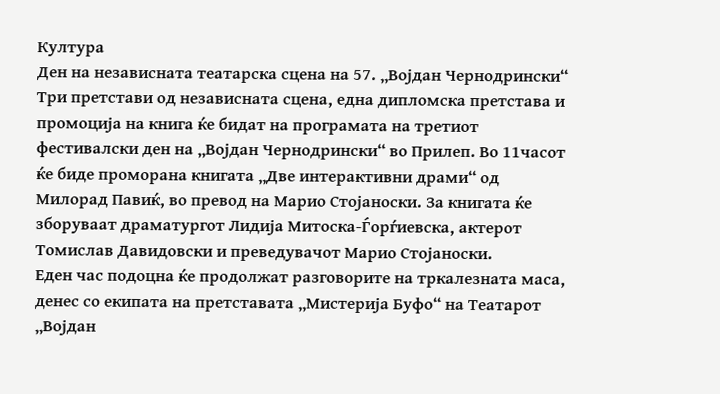Култура
Ден на независната театарска сцена на 57. „Воjдан Чернодрински“
Три претстави од независната сцена, една дипломска претстава и промоција на книга ќе бидат на програмата на третиот фестивалски ден на „Војдан Чернодрински“ во Прилеп. Во 11часот ќе биде проморана книгата „Две интерактивни драми“ од Милорад Павиќ, во превод на Марио Стојаноски. За книгата ќе зборуваат драматургот Лидија Митоска-Ѓорѓиевска, актерот Томислав Давидовски и преведувачот Марио Стојаноски.
Еден час подоцна ќе продолжат разговорите на тркалезната маса, денес со екипата на претставата „Мистерија Буфо“ на Театарот „Војдан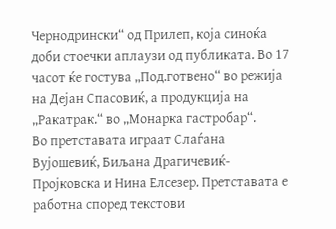Чернодрински“ од Прилеп, која синоќа доби стоечки аплаузи од публиката. Во 17 часот ќе гостува „Под.готвено“ во режија на Дејан Спасовиќ, а продукција на „Ракатрак.“ во „Монарка гастробар“.
Во претставата играат Слаѓана Вујошевиќ, Биљана Драгичевиќ-Пројковска и Нина Елсезер. Претставата е работна според текстови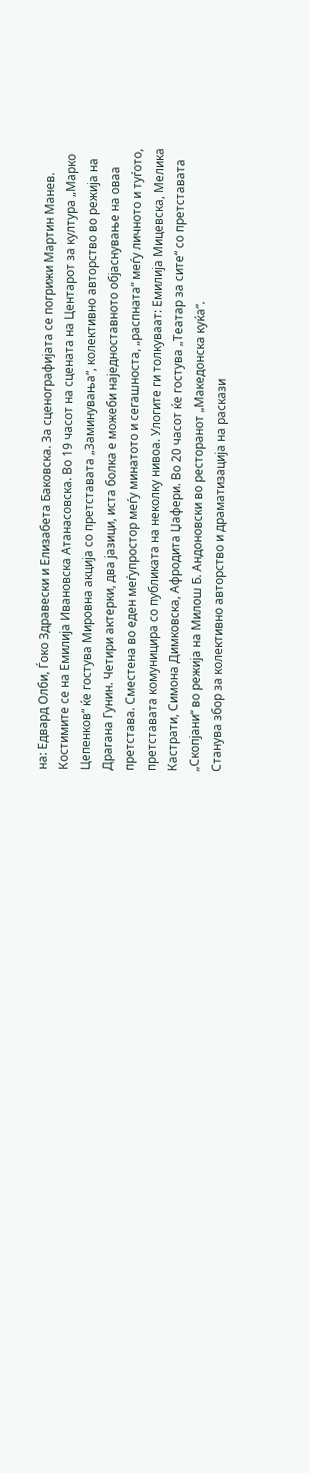на: Едвард Олби, Ѓоко Здравески и Елизабета Баковска. За сценографијата се погрижи Мартин Манев. Костимите се на Емилија Ивановска Атанасовска. Во 19 часот на сцената на Центарот за култура „Марко Цепенков“ ќе гостува Мировна акција со претставата „Заминувања“, колективно авторство во режија на Драгана Гунин. Четири актерки, два јазици, иста болка е можеби наједноставното објаснување на оваа претстава. Сместена во еден меѓупростор меѓу минатото и сегашноста, „распната“ меѓу личното и туѓото, претставата комуницира со публиката на неколку нивоа. Улогите ги толкуваат: Емилија Мицевска, Мелика Кастрати, Симона Димковска, Афродита Џафери. Во 20 часот ќе гостува „Театар за сите“ со претставата „Скопјани“ во режија на Милош Б. Андоновски во ресторанот „Македонска куќа“.
Станува збор за колективно авторство и драматизација на раскази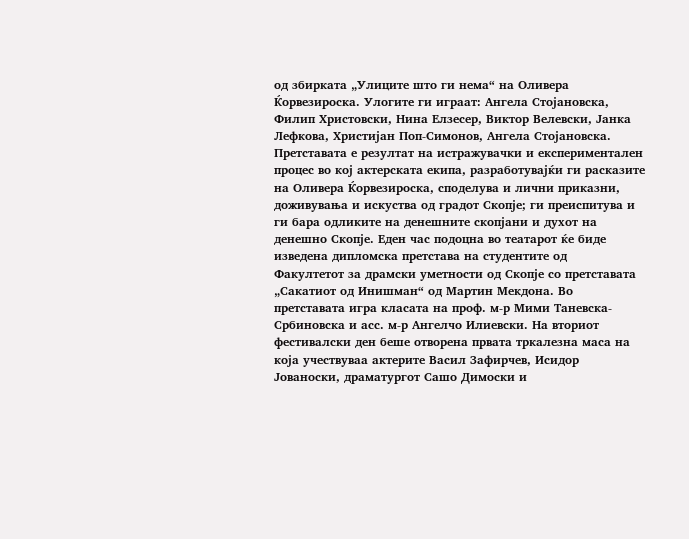од збирката „Улиците што ги нема“ на Оливера Ќорвезироска. Улогите ги играат: Ангела Стојановска, Филип Христовски, Нина Елзесер, Виктор Велевски, Јанка Лефкова, Христијан Поп-Симонов, Ангела Стојановска. Претставата е резултат на истражувачки и експериментален процес во кој актерската екипа, разработувајќи ги расказите на Оливера Ќорвезироска, споделува и лични приказни, доживувања и искуства од градот Скопје; ги преиспитува и ги бара одликите на денешните скопјани и духот на денешно Скопје. Еден час подоцна во театарот ќе биде изведена дипломска претстава на студентите од
Факултетот за драмски уметности од Скопје со претставата „Сакатиот од Инишман“ од Мартин Мекдона. Во претставата игра класата на проф. м-р Мими Таневска-Србиновска и асс. м-р Ангелчо Илиевски. На вториот фестивалски ден беше отворена првата тркалезна маса на која учествуваа актерите Васил Зафирчев, Исидор Јованоски, драматургот Сашо Димоски и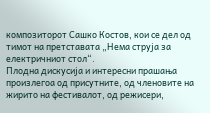композиторот Сашко Костов, кои се дел од тимот на претставата „Нема струја за електричниот стол“.
Плодна дискусија и интересни прашања произлегоа од присутните, од членовите на жирито на фестивалот, од режисери,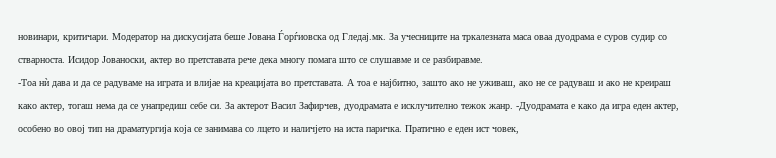новинари, критичари. Модератор на дискусијата беше Јована Ѓорѓиовска од Гледај.мк. За учесниците на тркалезната маса оваа дуодрама е суров судир со стварноста. Исидор Јованоски, актер во претставата рече дека многу помага што се слушавме и се разбиравме.
-Тоа нѝ дава и да се радуваме на играта и влијае на креацијата во претставата. А тоа е најбитно, зашто ако не уживаш, ако не се радуваш и ако не креираш како актер, тогаш нема да се унапредиш себе си. За актерот Васил Зафирчев, дуодрамата е исклучително тежок жанр. -Дуодрамата е како да игра еден актер, особено во овој тип на драматургија која се занимава со лцето и наличјето на иста паричка. Пратично е еден ист човек,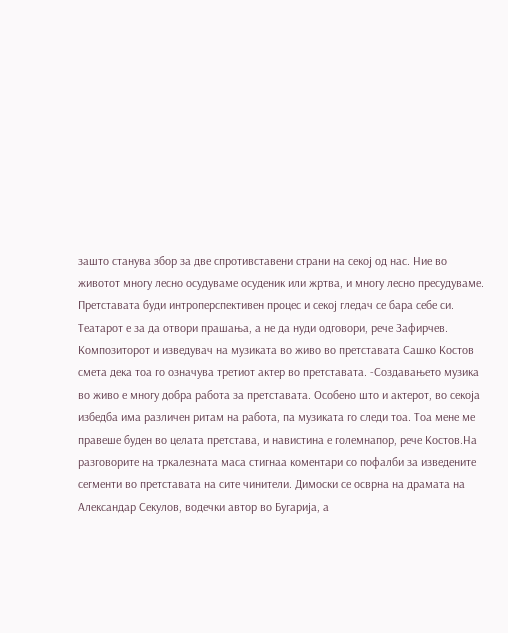зашто станува збор за две спротивставени страни на секој од нас. Ние во животот многу лесно осудуваме осуденик или жртва, и многу лесно пресудуваме. Претставата буди интроперспективен процес и секој гледач се бара себе си. Театарот е за да отвори прашања, а не да нуди одговори, рече Зафирчев.
Композиторот и изведувач на музиката во живо во претставата Сашко Костов смета дека тоа го означува третиот актер во претставата. -Создавањето музика во живо е многу добра работа за претставата. Особено што и актерот, во секоја избедба има различен ритам на работа, па музиката го следи тоа. Тоа мене ме правеше буден во целата претстава, и навистина е големнапор, рече Костов.На разговорите на тркалезната маса стигнаа коментари со пофалби за изведените сегменти во претставата на сите чинители. Димоски се осврна на драмата на Александар Секулов, водечки автор во Бугарија, а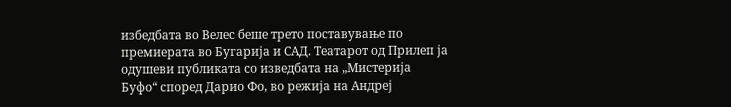избедбата во Велес беше трето поставување по премиерата во Бугарија и САД. Театарот од Прилеп ја одушеви публиката со изведбата на „Мистерија Буфо“ според Дарио Фо, во режија на Андреј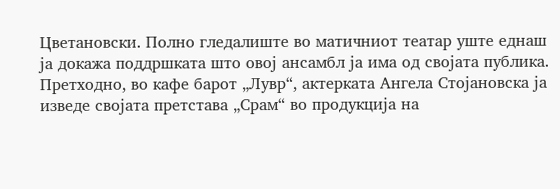Цветановски. Полно гледалиште во матичниот театар уште еднаш ја докажа поддршката што овој ансамбл ја има од својата публика. Претходно, во кафе барот „Лувр“, актерката Ангела Стојановска ја изведе својата претстава „Срам“ во продукција на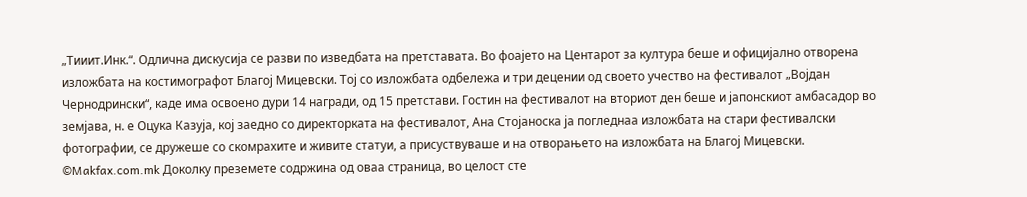„Тииит.Инк.“. Одлична дискусија се разви по изведбата на претставата. Во фоајето на Центарот за култура беше и официјално отворена изложбата на костимографот Благој Мицевски. Тој со изложбата одбележа и три децении од своето учество на фестивалот „Војдан Чернодрински“, каде има освоено дури 14 награди, од 15 претстави. Гостин на фестивалот на вториот ден беше и јапонскиот амбасадор во земјава, н. е Оцука Казуја, кој заедно со директорката на фестивалот, Ана Стојаноска ја погледнаа изложбата на стари фестивалски фотографии, се дружеше со скомрахите и живите статуи, а присуствуваше и на отворањето на изложбата на Благој Мицевски.
©Makfax.com.mk Доколку преземете содржина од оваа страница, во целост сте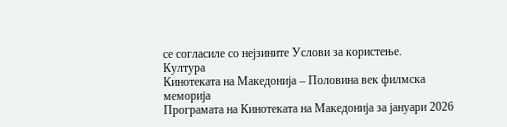се согласиле со нејзините Услови за користење.
Култура
Кинотеката на Македонија – Половина век филмска меморија
Програмата на Кинотеката на Македонија за јануари 2026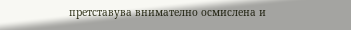претставува внимателно осмислена и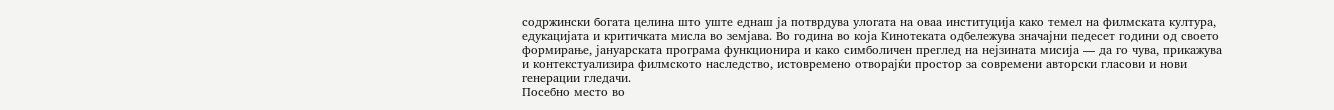содржински богата целина што уште еднаш ја потврдува улогата на оваа институција како темел на филмската култура, едукацијата и критичката мисла во земјава. Во година во која Кинотеката одбележува значајни педесет години од своето формирање, јануарската програма функционира и како симболичен преглед на нејзината мисија — да го чува, прикажува и контекстуализира филмското наследство, истовремено отворајќи простор за современи авторски гласови и нови генерации гледачи.
Посебно место во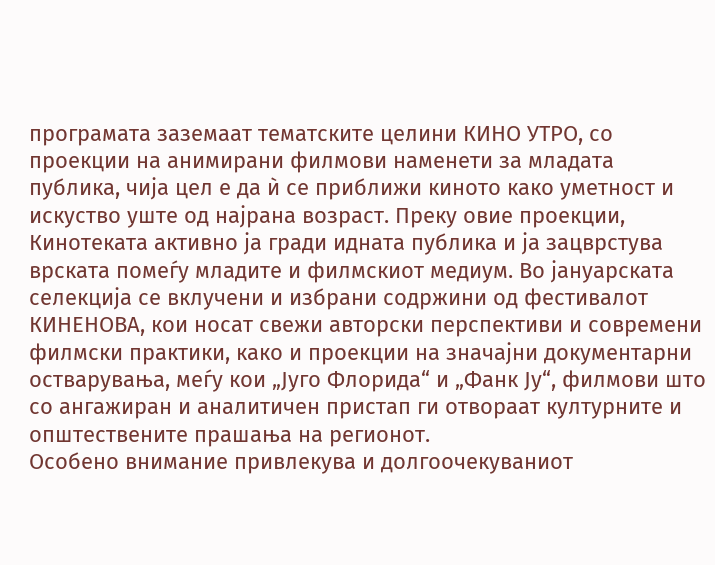програмата заземаат тематските целини КИНО УТРО, со проекции на анимирани филмови наменети за младата публика, чија цел е да ѝ се приближи киното како уметност и искуство уште од најрана возраст. Преку овие проекции, Кинотеката активно ја гради идната публика и ја зацврстува врската помеѓу младите и филмскиот медиум. Во јануарската селекција се вклучени и избрани содржини од фестивалот КИНЕНОВА, кои носат свежи авторски перспективи и современи филмски практики, како и проекции на значајни документарни остварувања, меѓу кои „Југо Флорида“ и „Фанк Ју“, филмови што со ангажиран и аналитичен пристап ги отвораат културните и општествените прашања на регионот.
Особено внимание привлекува и долгоочекуваниот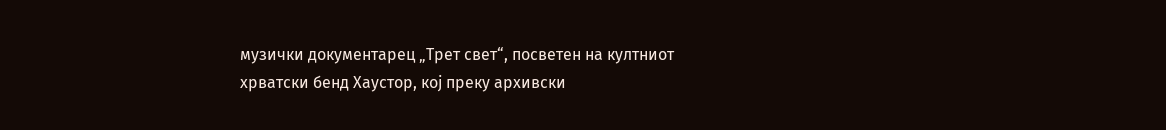музички документарец „Трет свет“, посветен на култниот хрватски бенд Хаустор, кој преку архивски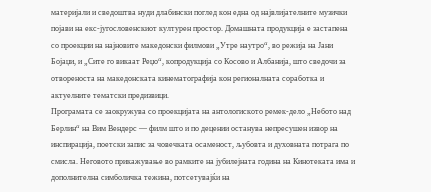материјали и сведоштва нуди длабински поглед кон една од највлијателните музички појави на екс-југословенскиот културен простор. Домашната продукција е застапена со проекции на најновите македонски филмови „Утре наутро“, во режија на Јани Бојаџи, и „Сите го викаат Реџо“, копродукција со Косово и Албанија, што сведочи за отвореноста на македонската кинематографија кон регионалната соработка и актуелните тематски предизвици.
Програмата се заокружува со проекцијата на антологиското ремек-дело „Небото над Берлин“ на Вим Вендерс — филм што и по децении останува непресушен извор на инспирација, поетски запис за човечката осаменост, љубовта и духовната потрага по смисла. Неговото прикажување во рамките на јубилејната година на Кинотеката има и дополнителна симболичка тежина, потсетувајќи на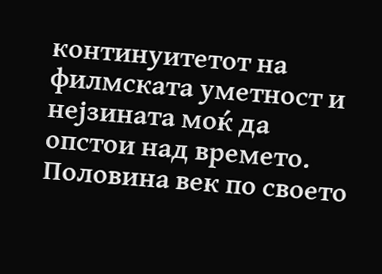континуитетот на филмската уметност и нејзината моќ да опстои над времето.
Половина век по своето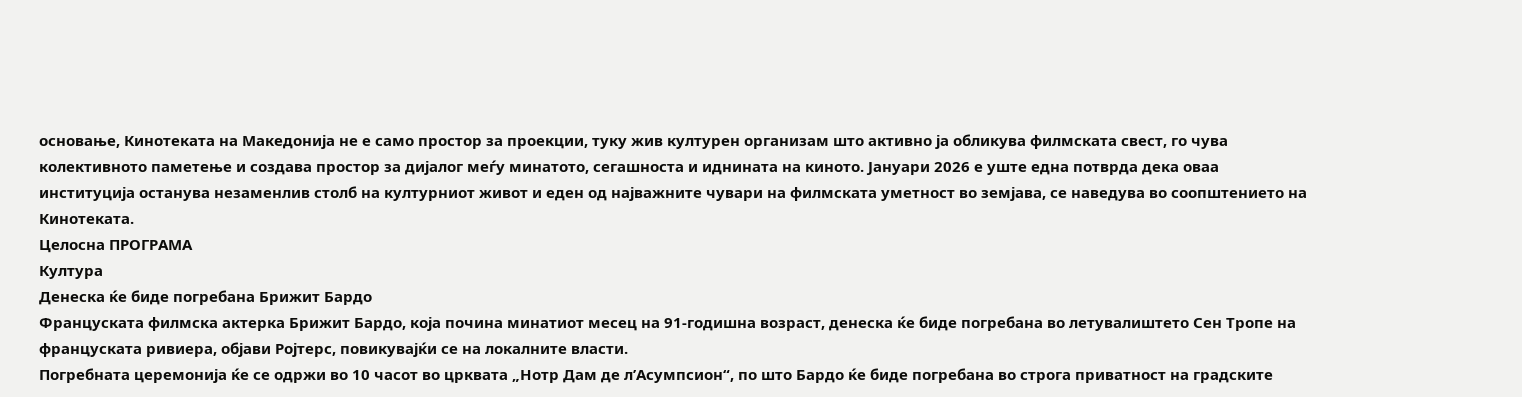основање, Кинотеката на Македонија не е само простор за проекции, туку жив културен организам што активно ја обликува филмската свест, го чува колективното паметење и создава простор за дијалог меѓу минатото, сегашноста и иднината на киното. Јануари 2026 е уште една потврда дека оваа институција останува незаменлив столб на културниот живот и еден од најважните чувари на филмската уметност во земјава, се наведува во соопштението на Кинотеката.
Целосна ПРОГРАМА
Култура
Денеска ќе биде погребана Брижит Бардо
Француската филмска актерка Брижит Бардо, која почина минатиот месец на 91-годишна возраст, денеска ќе биде погребана во летувалиштето Сен Тропе на француската ривиера, објави Ројтерс, повикувајќи се на локалните власти.
Погребната церемонија ќе се одржи во 10 часот во црквата „Нотр Дам де л’Асумпсион“, по што Бардо ќе биде погребана во строга приватност на градските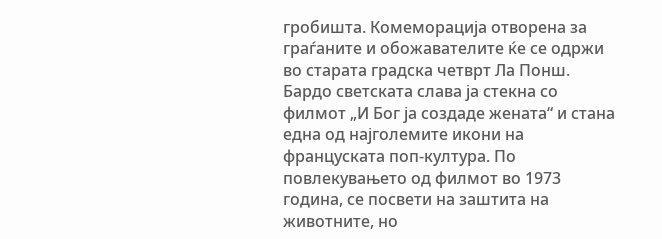гробишта. Комеморација отворена за граѓаните и обожавателите ќе се одржи во старата градска четврт Ла Понш.
Бардо светската слава ја стекна со филмот „И Бог ја создаде жената“ и стана една од најголемите икони на француската поп-култура. По повлекувањето од филмот во 1973 година, се посвети на заштита на животните, но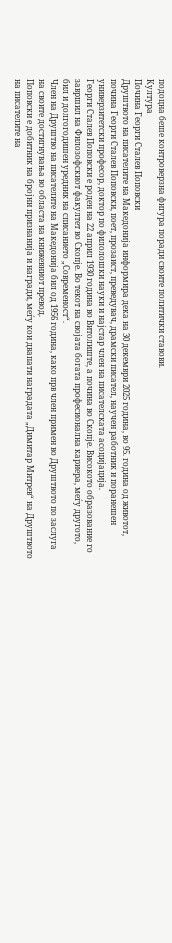подоцна беше контроверзна фигура поради своите политички ставови.
Култура
Почина Георги Сталев Поповски
Друштвото на писателите на Македонија информира дека на 30 декември 2025 година, во 95. година од животот, почина Георги Сталев Поповски, поет, прозаист, преведувач, драмски писател, научен работник и поранешен универзитетски професор, доктор по филолошки науки и најстар член на писателската асоцијација.
Георги Сталев Поповски е роден на 22 април 1930 година во Витолиште, а почина во Скопје. Високото образование го завршил на Филозофскиот факултет во Скопје. Во текот на својата богата професионална кариера, меѓу другото, бил и долгогодишен уредник на списанието „Современост“.
Член на Друштво на писателите на Македонија бил од 1956 година, како прв член примен во Друштвото по заслуга на своите достигнувања во областа на книжевниот превод.
Поповски е добитник на бројни признанија и награди, меѓу кои двапати наградата „Димитар Митрев“ на Друштвото на писателите на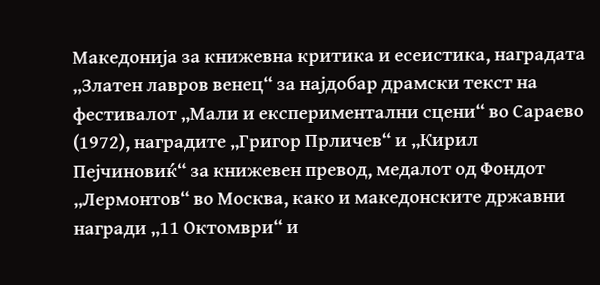Македонија за книжевна критика и есеистика, наградата „Златен лавров венец“ за најдобар драмски текст на фестивалот „Мали и експериментални сцени“ во Сараево (1972), наградите „Григор Прличев“ и „Кирил Пејчиновиќ“ за книжевен превод, медалот од Фондот „Лермонтов“ во Москва, како и македонските државни награди „11 Октомври“ и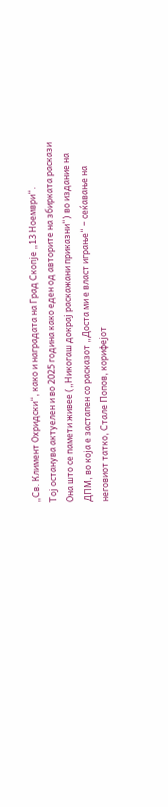„Св. Климент Охридски“, како и наградата на Град Скопје „13 Ноември“.
Тој останува актуелен и во 2025 година како еден од авторите на збирката раскази Она што се памети живее („Никогаш докрај раскажани приказни“) во издание на ДПМ, во која е застапен со расказот „Доста ми е власт играње“ – сеќавање на неговиот татко, Стале Попов, корифејот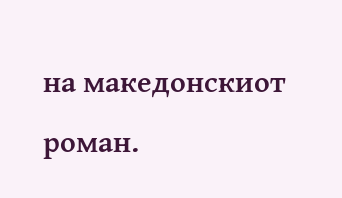на македонскиот роман.